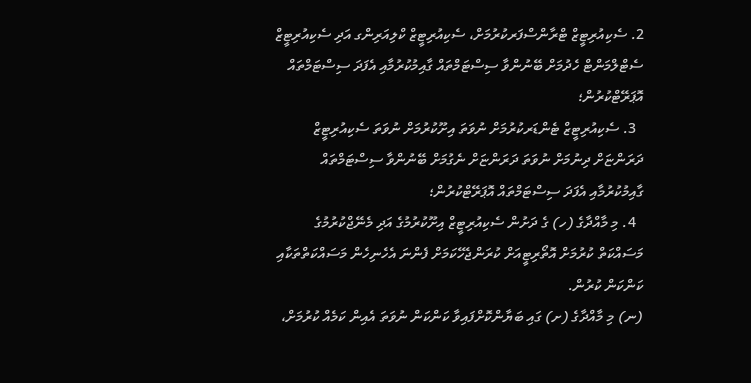2. ސެކިއުރިޓީޒް ޓްރާންސްފަރކުރުމަށް، ސެކިއުރިޓީޒް ކްލިއަރިންގ އަދި ސެކިއުރިޓީޒް ސެޓްލްމަންޓް ހެދުމަށް ބޭނުންވާ ސިސްޓަމްތައް ގާއިމުކުރުމާއި އެފަދަ ސިސްޓަމްތައް އޮޕަރޭޓްކުރުން؛
  3. ސެކިއުރިޓީޒް ޓެންޑަރކުރުމަށް ނުވަތަ އިށޫކުރުމަށް ނުވަތަ ސެކިއުރިޓީޒް ދަރަންޏަށް ދިނުމަށް ނުވަތަ ދަރަންޏަށް ނެގުމަށް ބޭނުންވާ ސިސްޓަމްތައް ގާއިމުކުރުމާއި އެފަދަ ސިސްޓަމްތައް އޮޕަރޭޓްކުރުން؛
  4. މި މާއްދާގެ (ހ) ގެ ދަށުން ސެކިއުރިޓީޒް އިށޫކުރުމުގެ އަދި މެނޭޖްކުރުމުގެ މަސައްކަތް ކުރުމަށް އޮތޯރިޓީއަށް ކުރަންޖެހޭކަމަށް ފެންނަ އެހެނިހެން މަސައްކަތްތަކާއި ކަންކަން ކުރުން.
(ނ) މި މާއްދާގެ (ށ) ގައި ބަޔާންކޮށްފައިވާ ކަންކަން ނުވަތަ އެއިން ކަމެއް ކުރުމަށް،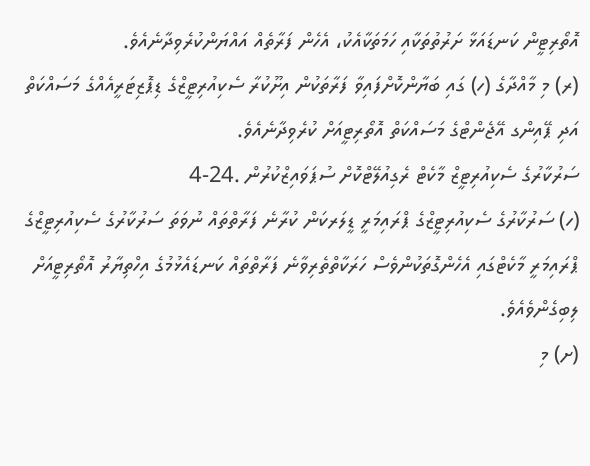އޮތޯރިޓީން ކަނޑައަޅާ ށަރުތުތަކާއި ހަމަތަކާއެކު، އެހެން ފަރާތެއް އައްޔަންކުރެވިދާނެއެވެ.
(ރ) މި މާއްދާގެ (ހ) ގައި ބަޔާންކޮށްފައިވާ ފަރާތަކުން އިށޫކުރާ ސެކިއުރިޓީޒްގެ ޑިޕޮޒިޓަރީއެއްގެ މަސައްކަތް އަދި ޕޭއިންގ އޭޖެންޓްގެ މަސައްކަތް އޮތޯރިޓީއަށް ކުރެވިދާނެއެވެ.
ސަރުކާރުގެ ސެކިއުރިޓީޒް މާކެޓް ރެގިއުލޭޓްކޮށް ސުޕަވައިޒްކުރުން .24-4
(ހ) ސަރުކާރުގެ ސެކިއުރިޓީޒްގެ ޕްރައިމަރީ ޑީލަރކަން ކުރާނެ ފަރާތްތައް ނުވަތަ ސަރުކާރުގެ ސެކިއުރިޓީޒްގެ ޕްރައިމަރީ މާކެޓްގައި އެހެންގޮތަކުންވެސް ހަރަކާތްތެރިވާނެ ފަރާތްތައް ކަނޑައެޅުމުގެ އިހްތިޔާރު އޮތޯރިޓީއަށް ލިބިގެންވެއެވެ.
(ށ) މި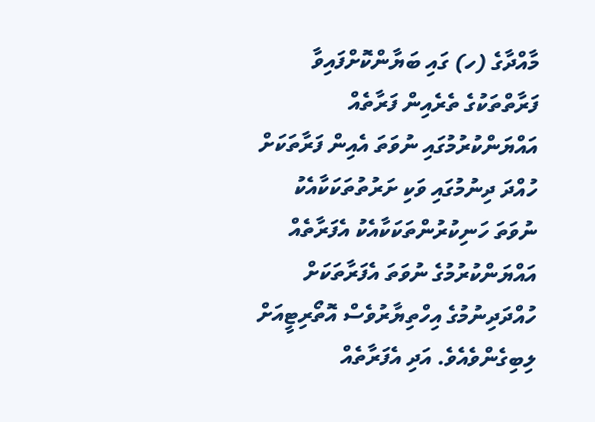މާއްދާގެ (ހ) ގައި ބަޔާންކޮށްފައިވާ ފަރާތްތަކުގެ ތެރެއިން ފަރާތެއް އައްޔަންކުރުމުގައި ނުވަތަ އެއިން ފަރާތަކަށް ހުއްދަ ދިނުމުގައި ވަކި ށަރުތުތަކަކާއެކު ނުވަތަ ހަނިކުރުންތަކަކާއެކު އެފަރާތެއް އައްޔަންކުރުމުގެ ނުވަތަ އެފަރާތަކަށް ހުއްދަދިނުމުގެ އިހްތިޔާރުވެސް އޮތޯރިޓީއަށް ލިބިގެންވެއެވެ. އަދި އެފަރާތެއް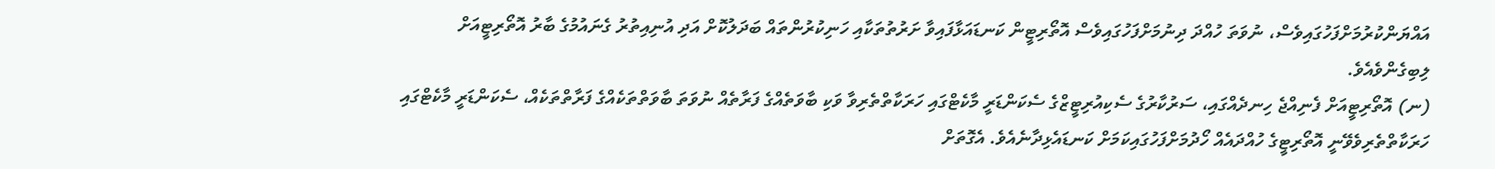އައްޔަންކުރުމަށްފަހުގައިވެސް، ނުވަތަ ހުއްދަ ދިނުމަށްފަހުގައިވެސް އޮތޯރިޓީން ކަނޑައަޅާފައިވާ ށަރުތުތަކާއި ހަނިކުރުންތައް ބަދަލުކޮށް އަދި އުނިއިތުރު ގެނައުމުގެ ބާރު އޮތޯރިޓީއަށް ލިބިގެންވެއެވެ.
(ނ) އޮތޯރިޓީއަށް ފެނިއްޖެ ހިނދެއްގައި، ސަރުކާރުގެ ސެކިއުރިޓީޒްގެ ސެކަންޑަރީ މާކެޓްގައި ހަރަކާތްތެރިވާ ވަކި ބާވަތެއްގެ ފަރާތެއް ނުވަތަ ބާވަތްތަކެއްގެ ފަރާތްތަކެއް، ސެކަންޑަރީ މާކެޓްގައި ހަރަކާތްތެރިވެވޭނީ އޮތޯރިޓީގެ ހުއްދައެއް ހޯދުމަށްފަހުގައިކަމަށް ކަނޑައެޅިދާނެއެވެ. އެގޮތަށް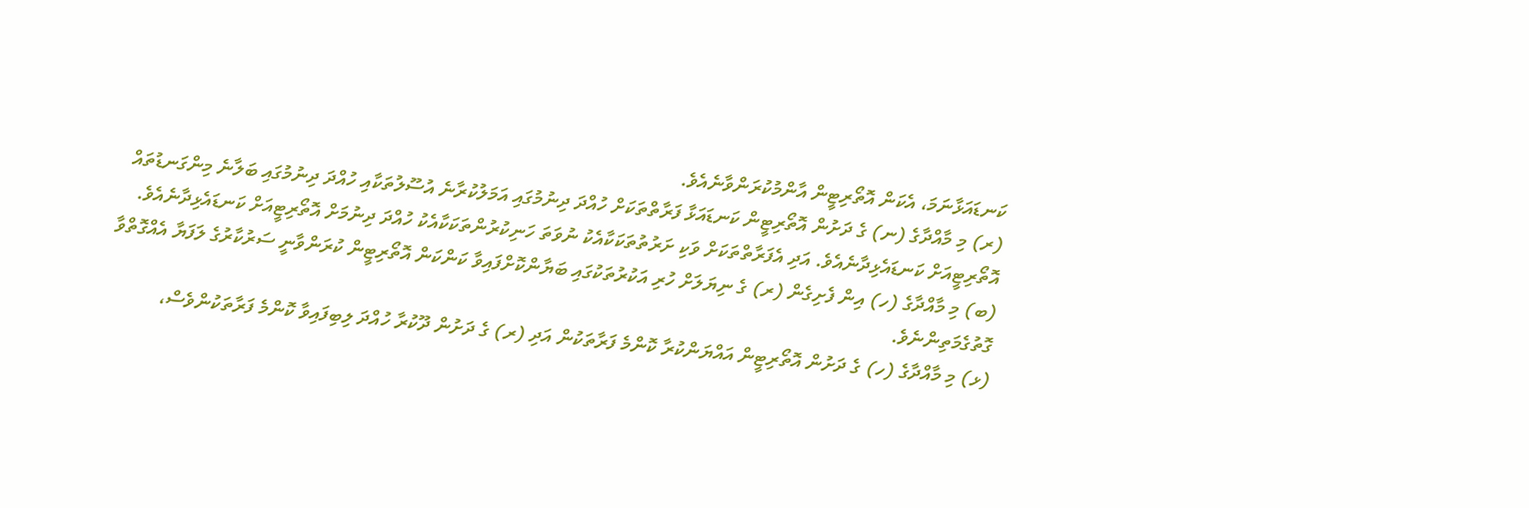ކަނޑައަޅާނަމަ، އެކަން އޮތޯރިޓީން އާންމުކުރަންވާނެއެވެ.
(ރ) މި މާއްދާގެ (ނ) ގެ ދަށުން އޮތޯރިޓީން ކަނޑައަޅާ ފަރާތްތަކަށް ހުއްދަ ދިނުމުގައި އަމަލުކުރާނެ އުސޫލުތަކާއި ހުއްދަ ދިނުމުގައި ބަލާނެ މިންގަނޑުތައް އޮތޯރިޓީއަށް ކަނޑައެޅިދާނެއެވެ. އަދި އެފަރާތްތަކަށް ވަކި ށަރުތުތަކަކާއެކު ނުވަތަ ހަނިކުރުންތަކަކާއެކު ހުއްދަ ދިނުމަށް އޮތޯރިޓީއަށް ކަނޑައެޅިދާނެއެވެ.
(ބ) މި މާއްދާގެ (ހ) އިން ފެށިގެން (ރ) ގެ ނިޔަލަށް ހުރި އަކުރުތަކުގައި ބަޔާންކޮށްފައިވާ ކަންކަން އޮތޯރިޓީން ކުރަންވާނީ ސަރުކާރުގެ ލަފަޔާ އެއްގޮތްވާ ގޮތުގެމަތިންނެވެ.
(ޅ) މި މާއްދާގެ (ހ) ގެ ދަށުން އޮތޯރިޓީން އައްޔަންކުރާ ކޮންމެ ފަރާތަކުން އަދި (ރ) ގެ ދަށުން ދޫކުރާ ހުއްދަ ލިބިފައިވާ ކޮންމެ ފަރާތަކުންވެސް،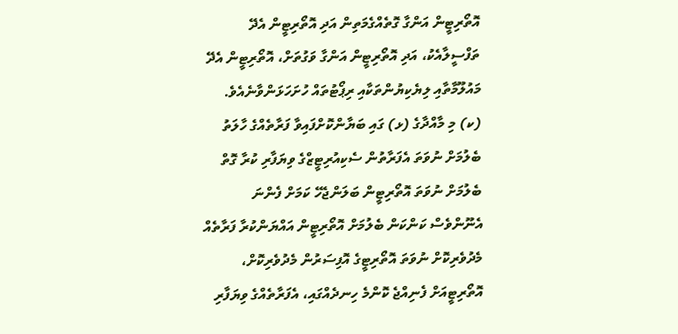އޮތޯރިޓީން އަންގާ ގޮތެއްގެމަތިން އަދި އޮތޯރިޓީން އެދޭ ތަފްސީލާއެކު، އަދި އޮތޯރިޓީން އަންގާ ވަގުތަށް، އޮތޯރިޓީން އެދޭ މައުލޫމާތާއި ލިޔެކިޔުންތަކާއި ރިޕޯޓުތައް ހުށަހަޅަންވާނެއެވެ.
(ކ) މި މާއްދާގެ (ޅ) ގައި ބަޔާންކޮށްފައިވާ ފަރާތެއްގެ ހާލަތު ބެލުމަށް ނުވަތަ އެފަރާތުން ސެކިއުރިޓީޒްގެ ވިޔަފާރި ކުރާ ގޮތް ބެލުމަށް ނުވަތަ އޮތޯރިޓީން ބަލަންޖެހޭ ކަމަށް ފެންނަ އެނޫންވެސް ކަންކަން ބެލުމަށް އޮތޯރިޓީން އައްޔަންކުރާ ފަރާތެއް މެދުވެރިކޮށް ނުވަތަ އޮތޯރިޓީގެ އޮފިސަރުން މެދުވެރިކޮށް، އޮތޯރިޓީއަށް ފެނިއްޖެ ކޮންމެ ހިނދެއްގައި، އެފަރާތެއްގެ ވިޔަފާރި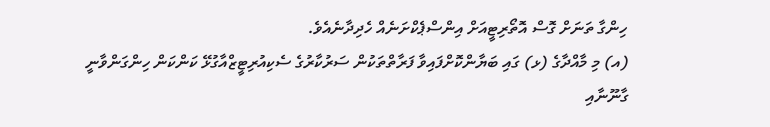ހިންގާ ތަނަށް ގޮސް އޮތޯރިޓީއަށް އިންސްޕެކްށަނެއް ހެދިދާނެއެވެ.
(އ) މި މާއްދާގެ (ޅ) ގައި ބަޔާންކޮށްފައިވާ ފަރާތްތަކުން ސަރުކާރުގެ ސެކިއުރިޓީޒްއާގުޅޭ ކަންކަން ހިންގަންވާނީ ގާނޫނާއި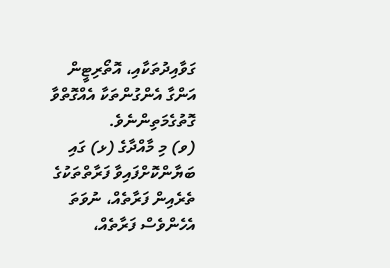ގަވާއިދުތަކާއި، އޮތޯރިޓީން އަންގާ އެންގުންތަކާ އެއްގޮތްވާ ގޮތުގެމަތިންނެވެ.
(ވ) މި މާއްދާގެ (ޅ) ގައި ބަޔާންކޮށްފައިވާ ފަރާތްތަކުގެ ތެރެއިން ފަރާތެއް، ނުވަތަ އެހެންވެސް ފަރާތެއް،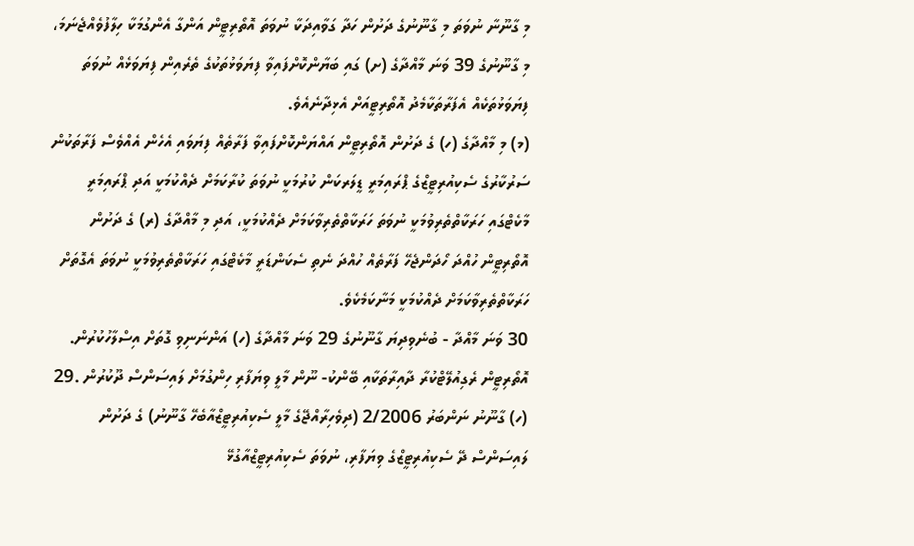މި ގާނޫނާ ނުވަތަ މި ގާނޫނުގެ ދަށުން ހަދާ ގަވާއިދަކާ ނުވަތަ އޮތޯރިޓީން އަންގާ އެންގުމަކާ ހިލާފުވެއްޖެނަމަ، މި ގާނޫނުގެ 39 ވަނަ މާއްދާގެ (ށ) ގައި ބަޔާންކޮށްފައިވާ ފިޔަވަޅުތަކުގެ ތެރެއިން ފިޔަވަޅެއް ނުވަތަ ފިޔަވަޅުތަކެއް އެފަރާތަކާމެދު އޮތޯރިޓީއަށް އެޅިދާނެއެވެ.
(މ) މި މާއްދާގެ (ހ) ގެ ދަށުން އޮތޯރިޓީން އައްޔަންކޮށްފައިވާ ފަރާތެއް ފިޔަވައި އެހެން އެއްވެސް ފަރާތަކުން ސަރުކާރުގެ ސެކިއުރިޓީޒްގެ ޕްރައިމަރީ ޑީލަރކަން ކުރުމަކީ ނުވަތަ ކުރާކަމަށް ދެއްކުމަކީ އަދި ޕްރައިމަރީ މާކެޓްގައި ހަރަކާތްތެރިވުމަކީ ނުވަތަ ހަރަކާތްތެރިވާކަމަށް ދެއްކުމަކީ، އަދި މި މާއްދާގެ (ރ) ގެ ދަށުން އޮތޯރިޓީން ހުއްދަ ހޯދަންޖެހޭ ފަރާތެއް ހުއްދަ ނެތި ސެކަންޑަރީ މާކެޓްގައި ހަރަކާތްތެރިވުމަކީ ނުވަތަ އެގޮތަށް ހަރަކާތްތެރިވާކަމަށް ދެއްކުމަކީ މަނާކަމެކެވެ.
30 ވަނަ މާއްދާ - ބުނެވިދިޔަ ގާނޫނުގެ 29 ވަނަ މާއްދާގެ (ހ) އަންނަނިވި ގޮތަށް އިސްލާހުކުރުން.
އޮތޯރިޓީން ރެގިއުލޭޓްކުރާ ދާއިރާތަކާއި ބޭންކު- ނޫން މާލީ ވިޔަފާރި ހިންގުމަށް ލައިސަންސް ދޫކުރުން .29
(ހ) ގާނޫނު ނަންބަރު 2/2006 (ދިވެހިރާއްޖޭގެ މާލީ ސެކިއުރިޓީޒްއާބެހޭ ގާނޫނު) ގެ ދަށުން ލައިސަންސް ދޭ ސެކިއުރިޓީޒްގެ ވިޔަފާރި، ނުވަތަ ސެކިއުރިޓީޒްއާގުޅޭ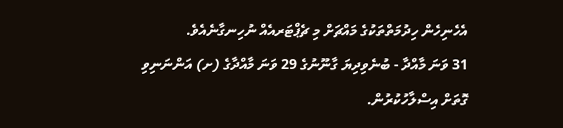އެހެނިހެން ހިދުމަތްތަކުގެ މައްޗަށް މި ޗެޕްޓަރއެއް ނުހިނގާނެއެވެ.
31 ވަނަ މާއްދާ - ބުނެވިދިޔަ ގާނޫނުގެ 29 ވަނަ މާއްދާގެ (ށ) އަންނަނިވި ގޮތަށް އިސްލާހުކުރުން.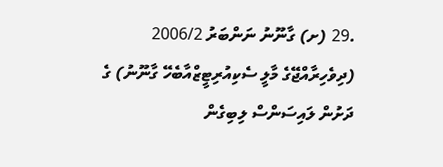.29 (ށ) ގާނޫނު ނަންބަރު 2006/2 (ދިވެހިރާއްޖޭގެ މާލީ ސެކިއުރިޓީޒްއާބެހޭ ގާނޫނު) ގެ ދަށުން ލައިސަންސް ލިބިގެން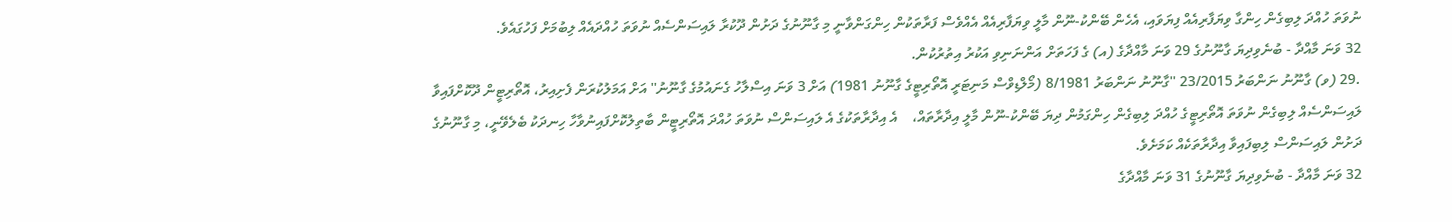ނުވަތަ ހުއްދަ ލިބިގެން ހިންގާ ވިޔަފާރިއެއް ފިޔަވައި، އެހެން ބޭންކު-ނޫން މާލީ ވިޔަފާރިއެއް އެއްވެސް ފަރާތަކުން ހިންގަންވާނީ މި ގާނޫނުގެ ދަށުން ދޫކުރާ ލައިސަންސެއް ނުވަތަ ހުއްދައެއް ލިބުމަށް ފަހުގައެވެ.
32 ވަނަ މާއްދާ - ބުނެވިދިޔަ ގާނޫނުގެ 29 ވަނަ މާއްދާގެ (އ) ގެ ފަހަތަށް އަންނަނިވި އަކުރު އިތުރުކުން.
.29 (ވ) ގާނޫނު ނަންބަރު 23/2015 ''ގާނޫނު ނަންބަރު 8/1981 (މޯލްޑިވްސް މަނިޓަރީ އޮތޯރިޓީގެ ގާނޫނު 1981) އަށް 3 ވަނަ އިސްލާހު ގެނައުމުގެ ގާނޫނު'' އަށް އަމަލުކުރަން ފެށިއިރު، އޮތޯރިޓީން ދޫކޮށްފައިވާ ލައިސަންސެއް ލިބިގެން ނުވަތަ އޮތޯރިޓީގެ ހުއްދަ ލިބިގެން ހިންގަމުން ދިޔަ ބޭންކު-ނޫން މާލީ އިދާރާތައް،    އެ އިދާރާތަކުގެ އެ ލައިސަންސް ނުވަތަ ހުއްދަ އޮތޯރިޓީން ބާތިލުކޮށްފައިނުވާހާ ހިނދަކު ބެލެވޭނީ، މި ގާނޫނުގެ ދަށުން ލައިސަންސް ލިބިފައިވާ އިދާރާތަކެއް ކަމަށެވެ.
32 ވަނަ މާއްދާ - ބުނެވިދިޔަ ގާނޫނުގެ 31 ވަނަ މާއްދާގެ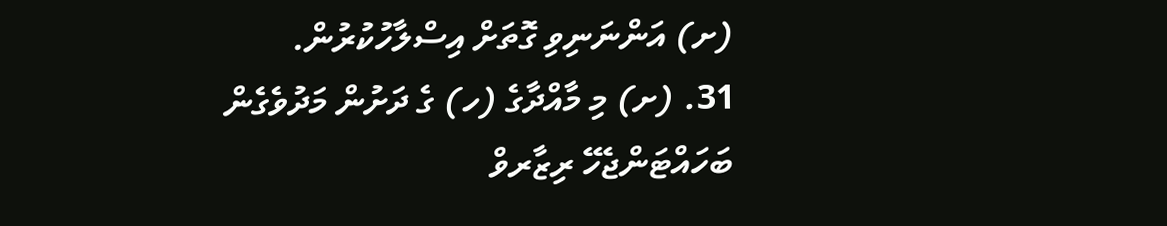(ށ) އަންނަނިވި ގޮތަށް އިސްލާހުކުރުން.
31. (ށ) މި މާއްދާގެ (ހ) ގެ ދަށުން މަދުވެގެން ބަހައްޓަންޖެހޭ ރިޒާރވް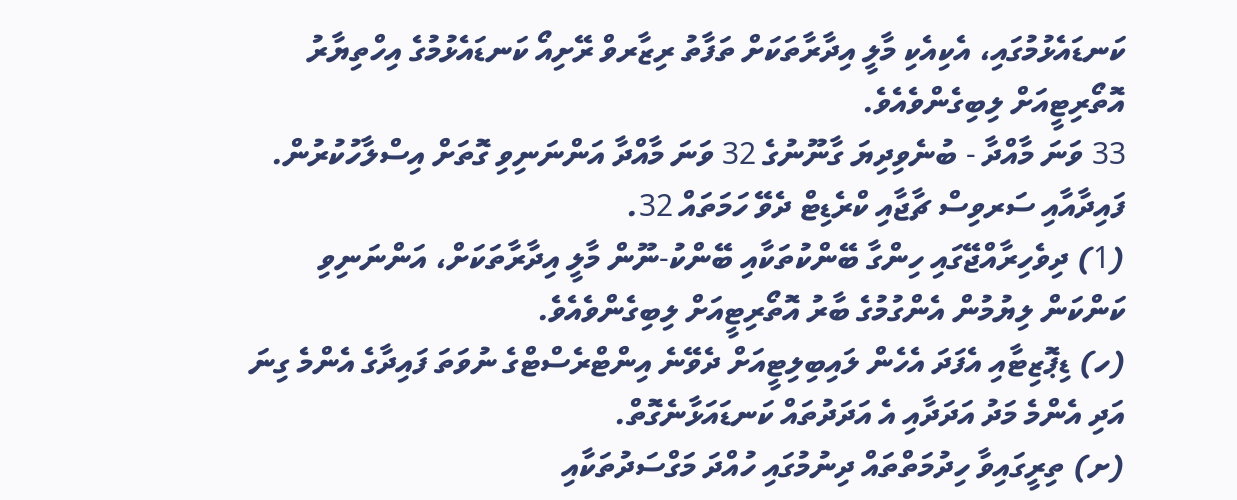ކަނޑައެޅުމުގައި، އެކިއެކި މާލީ އިދާރާތަކަށް ތަފާތު ރިޒާރވް ރޭށިއޯ ކަނޑައެޅުމުގެ އިހްތިޔާރު އޮތޯރިޓީއަށް ލިބިގެންވެއެވެ.
33 ވަނަ މާއްދާ - ބުނެވިދިޔަ ގާނޫނުގެ 32 ވަނަ މާއްދާ އަންނަނިވި ގޮތަށް އިސްލާހުކުރުން.
ފައިދާއާއި ސަރވިސް ޗާޖާއި ކްރެޑިޓް ދެވޭ ހަމަތައް 32.
(1) ދިވެހިރާއްޖޭގައި ހިންގާ ބޭންކުތަކާއި ބޭންކު-ނޫން މާލީ އިދާރާތަކަށް، އަންނަނިވި ކަންކަން ލިޔުމުން އެންގުމުގެ ބާރު އޮތޯރިޓީއަށް ލިބިގެންވެއެވެ.
(ހ) ޑިޕޮޒިޓާއި އެފަދަ އެހެން ލައިބިލިޓީއަށް ދެވޭނެ އިންޓްރެސްޓްގެ ނުވަތަ ފައިދާގެ އެންމެ ގިނަ އަދި އެންމެ މަދު އަދަދާއި އެ އަދަދުތައް ކަނޑައަޅާނެގޮތް.
(ށ) ތިރީގައިވާ ހިދުމަތްތައް ދިނުމުގައި ހުއްދަ މަގްސަދުތަކާއި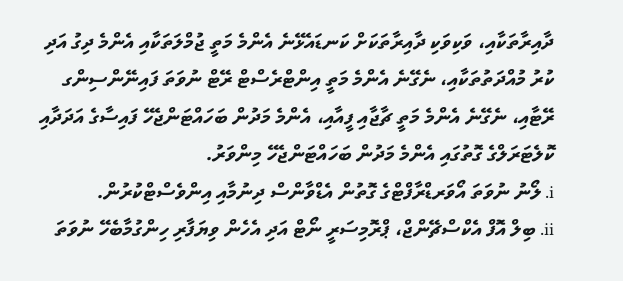ދާއިރާތަކާއި، ވަކިވަކި ދާއިރާތަކަށް ކަނޑައެޅޭނެ އެންމެ މަތީ ޖުމްލަތަކާއި އެންމެ ދިގު އަދި ކުރު މުއްދަތުތަކާއި، ނެގޭނެ އެންމެ މަތީ އިންޓްރެސްޓް ރޭޓް ނުވަތަ ފައިނޭންސިންގ ރޭޓާއި، ނެގޭނެ އެންމެ މަތީ ޗާޖާއި ފީއާއި، އެންމެ މަދުން ބަހައްޓަންޖެހޭ ފައިސާގެ އަދަދާއި ކޮލެޓަރަލްގެ ގޮތުގައި އެންމެ މަދުން ބަހައްޓަންޖެހޭ މިންވަރު.
i. ލޯނު ނުވަތަ އޯވަރޑްރާފްޓްގެ ގޮތުން އެޑްވާންސް ދިނުމާއި އިންވެސްޓްކުރުން.
ii. ބިލް އޮފް އެކްސްޗޭންޖް، ޕްރޮމިސަރީ ނޯޓް އަދި އެހެން ވިޔަފާރި ހިންގުމާބެހޭ ނުވަތަ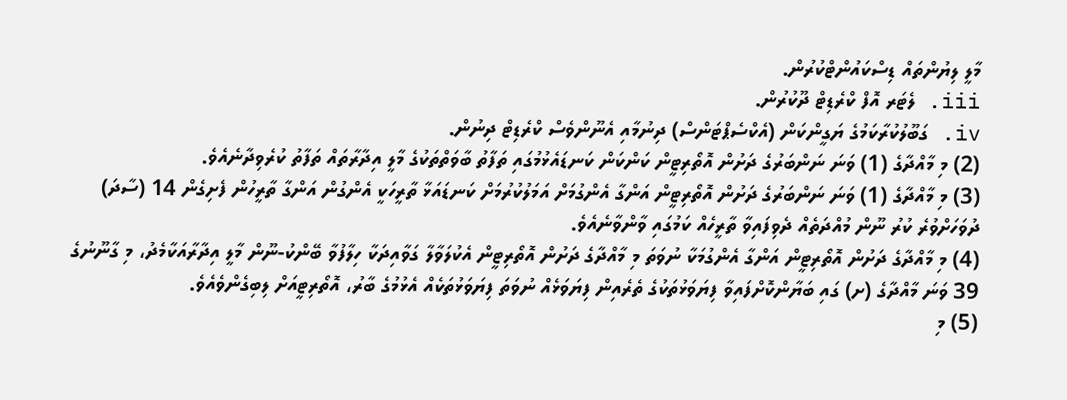މާލީ ލިޔުންތައް ޑިސްކައުންޓްކުރުން.
iii. ލެޓަރ އޮފް ކްރެޑިޓް ދޫކުރުން.
iv. ގަބޫލުކުރާކަމުގެ ޔަގީންކަން (އެކްސެޕްޓަންސް) ދިނުމާއި އެނޫންވެސް ކްރެޑިޓް ދިނުން.
(2) މި މާއްދާގެ (1) ވަނަ ނަންބަރުގެ ދަށުން އޮތޯރިޓީން ކަންކަން ކަނޑައެޅުމުގައި ތަފާތު ބާވަތްތަކުގެ މާލީ އިދާރާތައް ތަފާތު ކުރެވިދާނެއެވެ.
(3) މި މާއްދާގެ (1) ވަނަ ނަންބަރުގެ ދަށުން އޮތޯރިޓީން އަންގާ އެންގުމަށް އަމަލުކުރުމަށް ކަނޑައަޅާ ތާރީހަކީ އެންގުން އަންގާ ތާރީހުން ފެށިގެން 14 (ސާދަ) ދުވަހަށްވުރެ ކުރު ނޫން މުއްދަތެއް ދެވިފައިވާ ތާރީހެއް ކަމުގައި ވާންވާނެއެވެ.
(4) މި މާއްދާގެ ދަށުން އޮތޯރިޓީން އަންގާ އެންގުމަކާ ނުވަތަ މި މާއްދާގެ ދަށުން އޮތޯރިޓީން އެކުލަވާލާ ގަވާއިދަކާ ހިލާފުވާ ބޭންކު-ނޫން މާލީ އިދާރާއަކާމެދު، މި ގާނޫނުގެ 39 ވަނަ މާއްދާގެ (ށ) ގައި ބަޔާންކޮށްފައިވާ ފިޔަވަޅުތަކުގެ ތެރެއިން ފިޔަވަޅެއް ނުވަތަ ފިޔަވަޅުތަކެއް އެޅުމުގެ ބާރު، އޮތޯރިޓީއަށް ލިބިގެންވެއެވެ.
(5) މި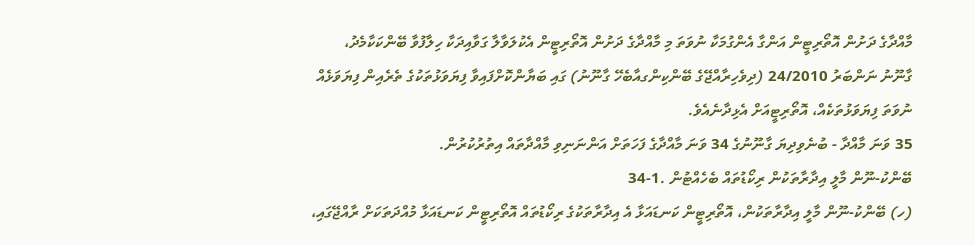މާއްދާގެ ދަށުން އޮތޯރިޓީން އަންގާ އެންގުމަކާ ނުވަތަ މި މާއްދާގެ ދަށުން އޮތޯރިޓީން އެކުލަވާލާ ގަވާއިދަކާ ހިލާފުވާ ބޭންކަކާމެދު، ގާނޫނު ނަންބަރު 24/2010 (ދިވެހިރާއްޖޭގެ ބޭންކިންގއާބެހޭ ގާނޫނު) ގައި ބަޔާންކޮށްފައިވާ ފިޔަވަޅުތަކުގެ ތެރެއިން ފިޔަވަޅެއް ނުވަތަ ފިޔަވަޅުތަކެއް، އޮތޯރިޓީއަށް އެޅިދާނެއެވެ.
35 ވަނަ މާއްދާ - ބުނެވިދިޔަ ގާނޫނުގެ 34 ވަނަ މާއްދާގެ ފަހަތަށް އަންނަނިވި މާއްދާތައް އިތުރުކުރުން.
ބޭންކު-ނޫން މާލީ އިދާރާތަކުން ރިކޯޑުތައް ބެހެއްޓުން .1-34
(ހ) ބޭންކު-ނޫން މާލީ އިދާރާތަކުން، އޮތޯރިޓީން ކަނޑައަޅާ އެ އިދާރާތަކުގެ ރިކޯޑުތައް އޮތޯރިޓީން ކަނޑައަޅާ މުއްދަތަކަށް ރާއްޖޭގައި،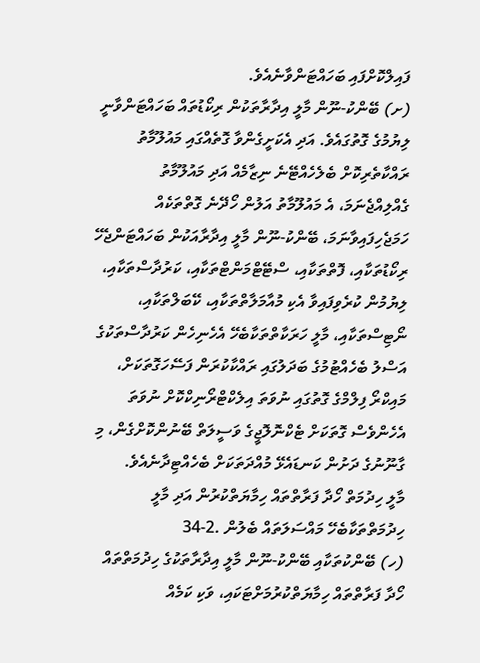ފައިލްކޮށްފައި ބަހައްޓަންވާނެއެވެ.
(ށ) ބޭންކު-ނޫން މާލީ އިދާރާތަކުން ރިކޯޑުތައް ބަހައްޓަންވާނީ ލިޔުމުގެ ގޮތުގައެވެ. އަދި އެކަށީގެންވާ ގޮތެއްގައި މައުލޫމާތު ރައްކާތެރިކޮށް ބެލެހެއްޓޭނެ ނިޒާމެއް އަދި މައުލޫމާތު ގެއްލިއްޖެނަމަ، އެ މައުލޫމާތު އަލުން ހޯދޭނެ ގޮތްތަކެއް ހަމަޖެހިފައިވާނަމަ، ބޭންކު-ނޫން މާލީ އިދާރާއަކުން ބަހައްޓަންޖެހޭ ރިކޯޑުތަކާއި، ފޮތްތަކާއި، ސްޓޭޓްމަންޓްތަކާއި، ކަރުދާސްތަކާއި، ލިޔުމުން ކުރެވިފައިވާ އެކި މުއާމަލާތްތަކާއި، ކޭބަލްތަކާއި، ނޯޓިސްތަކާއި، މާލީ ހަރަކާތްތަކާބެހޭ އެހެނިހެން ކަރުދާސްތަކުގެ އަސްލު ބެހެއްޓުމުގެ ބަދަލުގައި ރައްކާކުރަން ފަސޭހަގޮތަކަށް، މައިކްރޯ ފިލްމްގެ ގޮތުގައި ނުވަތަ އިލެކްޓްރޯނިކްކޮށް ނުވަތަ އެހެންވެސް ގޮތަކަށް ޓެކްނޮލޮޖީގެ ވަސީލަތް ބޭނުންކޮށްގެން، މި ގާނޫނުގެ ދަށުން ކަނޑައެޅޭ މުއްދަތަކަށް ބެހެއްޓިދާނެއެވެ.
މާލީ ހިދުމަތް ހޯދާ ފަރާތްތައް ހިމާޔަތްކުރުން އަދި މާލީ ހިދުމަތްތަކާބެހޭ މައްސަލަތައް ބެލުން .2-34
(ހ) ބޭންކުތަކާއި ބޭންކު-ނޫން މާލީ އިދާރާތަކުގެ ހިދުމަތްތައް ހޯދާ ފަރާތްތައް ހިމާޔަތްކުރުމަށްޓަކައި، ވަކި ކަމެއް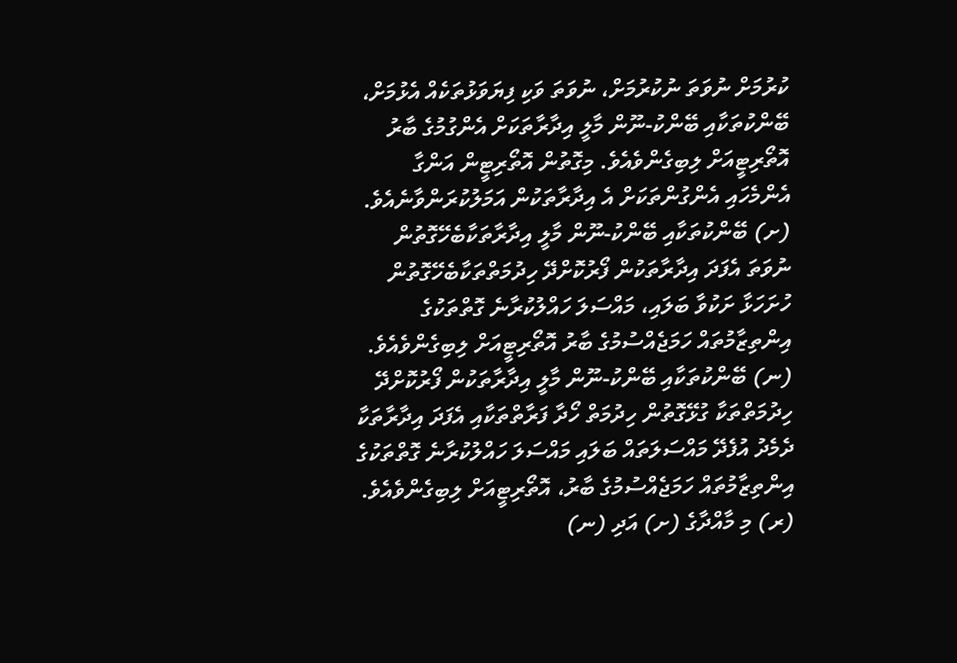ކުރުމަށް ނުވަތަ ނުކުރުމަށް، ނުވަތަ ވަކި ފިޔަވަޅުތަކެއް އެޅުމަށް، ބޭންކުތަކާއި ބޭންކު-ނޫން މާލީ އިދާރާތަކަށް އެންގުމުގެ ބާރު އޮތޯރިޓީއަށް ލިބިގެންވެއެވެ. މިގޮތުން އޮތޯރިޓީން އަންގާ އެންމެހައި އެންގުންތަކަށް އެ އިދާރާތަކުން އަމަލުކުރަންވާނެއެވެ.
(ށ) ބޭންކުތަކާއި ބޭންކު-ނޫން މާލީ އިދާރާތަކާބެހޭގޮތުން ނުވަތަ އެފަދަ އިދާރާތަކުން ފޯރުކޮށްދޭ ހިދުމަތްތަކާބެހޭގޮތުން ހުށަހަޅާ ށަކުވާ ބަލައި، މައްސަލަ ހައްލުކުރާނެ ގޮތްތަކުގެ އިންތިޒާމުތައް ހަމަޖެއްސުމުގެ ބާރު އޮތޯރިޓީއަށް ލިބިގެންވެއެވެ.
(ނ) ބޭންކުތަކާއި ބޭންކު-ނޫން މާލީ އިދާރާތަކުން ފޯރުކޮށްދޭ ހިދުމަތްތަކާ ގުޅޭގޮތުން ހިދުމަތް ހޯދާ ފަރާތްތަކާއި އެފަދަ އިދާރާތަކާ ދެމެދު އުފެދޭ މައްސަލަތައް ބަލައި މައްސަލަ ހައްލުކުރާނެ ގޮތްތަކުގެ އިންތިޒާމުތައް ހަމަޖެއްސުމުގެ ބާރު، އޮތޯރިޓީއަށް ލިބިގެންވެއެވެ.
(ރ) މި މާއްދާގެ (ށ) އަދި (ނ)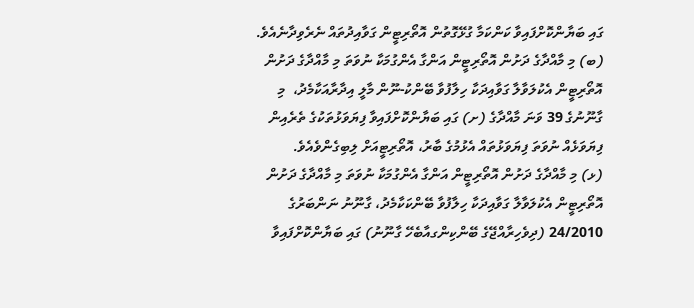ގައި ބަޔާންކޮށްފައިވާ ކަންކަމާ ގުޅޭގޮތުން އޮތޯރިޓީން ގަވާއިދުތައް ނެރެވިދާނެއެވެ.
(ބ) މި މާއްދާގެ ދަށުން އޮތޯރިޓީން އަންގާ އެންގުމަކާ ނުވަތަ މި މާއްދާގެ ދަށުން އޮތޯރިޓީން އެކުލަވާލާ ގަވާއިދަކާ ހިލާފުވާ ބޭންކު-ނޫން މާލީ އިދާރާއަކާމެދު،  މި ގާނޫނުގެ 39 ވަނަ މާއްދާގެ (ށ) ގައި ބަޔާންކޮށްފައިވާ ފިޔަވަޅުތަކުގެ ތެރެއިން ފިޔަވަޅެއް ނުވަތަ ފިޔަވަޅުތައް އެޅުމުގެ ބާރު، އޮތޯރިޓީއަށް ލިބިގެންވެއެވެ.
(ޅ) މި މާއްދާގެ ދަށުން އޮތޯރިޓީން އަންގާ އެންގުމަކާ ނުވަތަ މި މާއްދާގެ ދަށުން އޮތޯރިޓީން އެކުލަވާލާ ގަވާއިދަކާ ހިލާފުވާ ބޭންކަކާމެދު، ގާނޫނު ނަންބަރުގެ 24/2010 (ދިވެހިރާއްޖޭގެ ބޭންކިންގއާބެހޭ ގާނޫނު) ގައި ބަޔާންކޮށްފައިވާ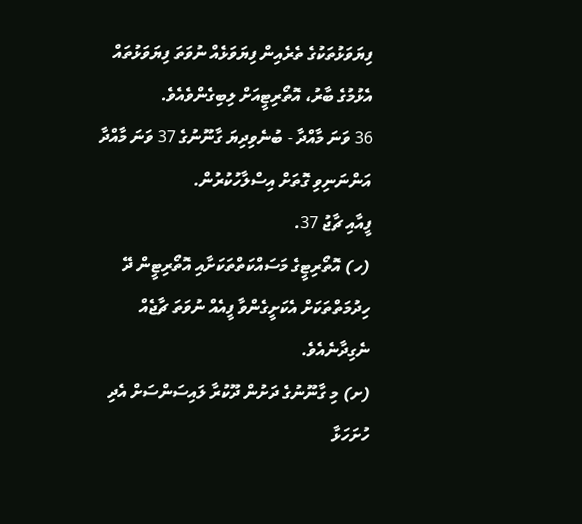ފިޔަވަޅުތަކުގެ ތެރެއިން ފިޔަވަޅެއް ނުވަތަ ފިޔަވަޅުތައް އެޅުމުގެ ބާރު، އޮތޯރިޓީއަށް ލިބިގެންވެއެވެ.
36 ވަނަ މާއްދާ - ބުނެވިދިޔަ ގާނޫނުގެ 37 ވަނަ މާއްދާ އަންނަނިވި ގޮތަށް އިސްލާހުކުރުން.
ފީއާއި ޗާޖު 37.
(ހ) އޮތޯރިޓީގެ މަސައްކަތްތަކަށާއި އޮތޯރިޓީން ދޭ ހިދުމަތްތަކަށް އެކަށީގެންވާ ފީއެއް ނުވަތަ ޗާޖެއް ނެގިދާނެއެވެ.
(ށ) މި ގާނޫނުގެ ދަށުން ދޫކުރާ ލައިސަންސަށް އެދި ހުށަހަޅާ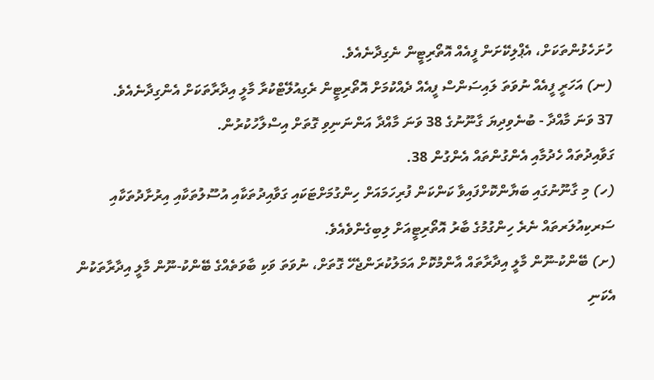ހުށަހެޅުންތަކަށް، އެޕްލިކޭށަން ފީއެއް އޮތޯރިޓީން ނެގިދާނެއެވެ.
(ނ) އަހަރީ ފީއެއް ނުވަތަ ލައިސަންސް ފީއެއް ދެއްކުމަށް އޮތޯރިޓީން ރެގިއުލޭޓްކުރާ މާލީ އިދާރާތަކަށް އެންގިދާނެއެވެ.
37 ވަނަ މާއްދާ - ބުނެވިދިޔަ ގާނޫނުގެ 38 ވަނަ މާއްދާ އަންނަނިވި ގޮތަށް އިސްލާހުކުރުން.
ގަވާއިދުތައް ހެދުމާއި އެންގުންތައް އެންގުން 38.
(ހ) މި ގާނޫނުގައި ބަޔާންކޮށްފައިވާ ކަންކަން ފުރިހަމައަށް ހިންގުމަށްޓަކައި ގަވާއިދުތަކާއި އުސޫލުތަކާއި އިރުށާދުތަކާއި ސަރކިއުލަރތައް ނެރެ ހިންގުމުގެ ބާރު އޮތޯރިޓީއަށް ލިބިގެންވެއެވެ.
(ށ) ބޭންކު-ނޫން މާލީ އިދާރާތައް އާންމުކޮށް އަމަލުކުރަންޖެހޭ ގޮތަށް، ނުވަތަ ވަކި ބާވަތެއްގެ ބޭންކު-ނޫން މާލީ އިދާރާތަކުން އެކަނި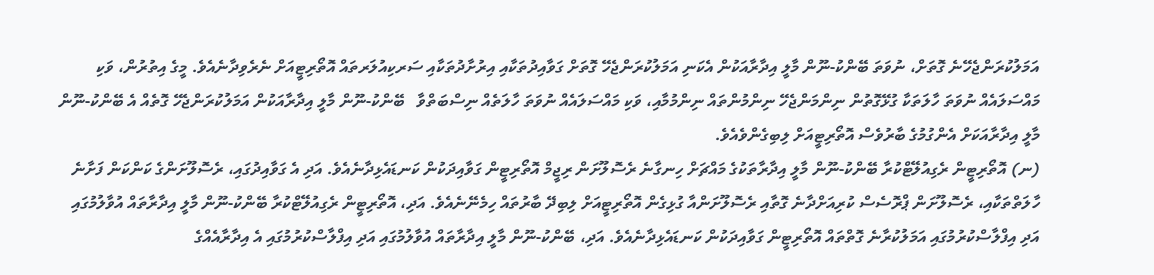އަމަލުކުރަންޖެހޭނެ ގޮތަށް، ނުވަތަ ބޭންކު-ނޫން މާލީ އިދާރާއަކުން އެކަނި އަމަލުކުރަންޖެހޭ ގޮތަށް ގަވާއިދުތަކާއި އިރުށާދުތަކާއި ސަރކިއުލަރތައް އޮތޯރިޓީއަށް ނެރެވިދާނެއެވެ. މީގެ އިތުރުން، ވަކި މައްސަލައެއް ނުވަތަ ހާލަތަކާ ގުޅޭގޮތުން ނިންމަންޖެހޭ ނިންމުންތައް ނިންމުމާއި، ވަކި މައްސަލައެއް ނުވަތަ ހާލަތެއް ނިސްބަތްވާ   ބޭންކު-ނޫން މާލީ އިދާރާއަކުން އަމަލުކުރަންޖެހޭ ގޮތެއް އެ ބޭންކު-ނޫން މާލީ އިދާރާއަކަށް އެންގުމުގެ ބާރުވެސް އޮތޯރިޓީއަށް ލިބިގެންވެއެވެ.
(ނ) އޮތޯރިޓީން ރެގިއުލޭޓްކުރާ ބޭންކު-ނޫން މާލީ އިދާރާތަކުގެ މައްޗަށް ހިނގާނެ ރެސޮލޫށަން ރިޖީމް އޮތޯރިޓީން ގަވާއިދަކުން ކަނޑައެޅިދާނެއެވެ. އަދި އެ ގަވާއިދުގައި، ރެސޮލޫށަންގެ ކަންކަން ފަށާނެ ހާލަތްތަކާއި، ރެސޮލޫށަން ޕްރޮސެސް ކުރިއަށްދާނެ ގޮތާއި ރެސޮލޫށަންއާ ގުޅިގެން އޮތޯރިޓީއަށް ލިބިދޭ ބާރުތައް ހިމެނޭނެއެވެ. އަދި، އޮތޯރިޓީން ރެގިއުލޭޓްކުރާ ބޭންކު-ނޫން މާލީ އިދާރާތައް އުވާލުމުގައި އަދި އިފްލާސްކުރުމުގައި އަމަލުކުރާނެ ގޮތްތައް އޮތޯރިޓީން ގަވާއިދަކުން ކަނޑައެޅިދާނެއެވެ. އަދި، ބޭންކު-ނޫން މާލީ އިދާރާތައް އުވާލުމުގައި އަދި އިފްލާސްކުރުމުގައި އެ އިދާރާއެއްގެ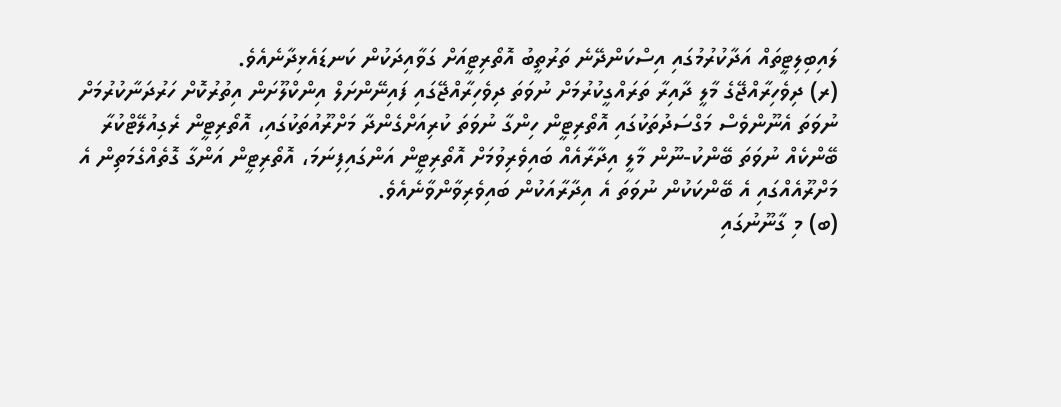ލައިބިލިޓީތައް އަދާކުރުމުގައި އިސްކަންދޭނެ ތަރުތީބު އޮތޯރިޓީއަށް ގަވާއިދަކުން ކަނޑައެޅިދާނެއެވެ.
(ރ) ދިވެހިރާއްޖޭގެ މާލީ ދާއިރާ ތަރައްގީކުރުމަށް ނުވަތަ ދިވެހިރާއްޖޭގައި ފައިނޭންށަލް އިންކްލޫށަން އިތުރުކޮށް ހަރުދަނާކުރުމަށް ނުވަތަ އެނޫންވެސް މަގްސަދުތަކުގައި އޮތޯރިޓީން ހިންގާ ނުވަތަ ކުރިއަށްގެންދާ މަށްރޫއުތަކުގައި، އޮތޯރިޓީން ރެގިއުލޭޓްކުރާ ބޭންކެއް ނުވަތަ ބޭންކު-ނޫން މާލީ އިދާރާއެއް ބައިވެރިވުމަށް އޮތޯރިޓީން އަންގައިފިނަމަ، އޮތޯރިޓީން އަންގާ ގޮތެއްގެމަތިން އެ މަށްރޫއެއްގައި އެ ބޭންކަކުން ނުވަތަ އެ އިދާރާއަކުން ބައިވެރިވާންވާނެއެވެ.
(ބ) މި ގާނޫނުގައި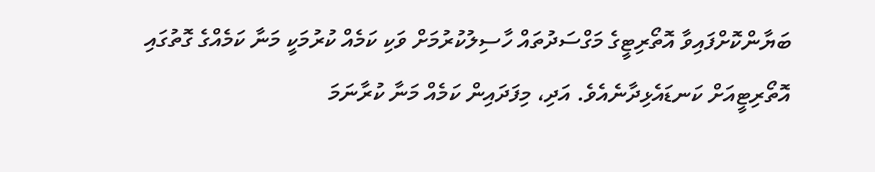ބަޔާންކޮށްފައިވާ އޮތޯރިޓީގެ މަގްސަދުތައް ހާސިލުކުރުމަށް ވަކި ކަމެއް ކުރުމަކީ މަނާ ކަމެއްގެ ގޮތުގައި އޮތޯރިޓީއަށް ކަނޑައެޅިދާނެއެވެ. އަދި، މިފަދައިން ކަމެއް މަނާ ކުރާނަމަ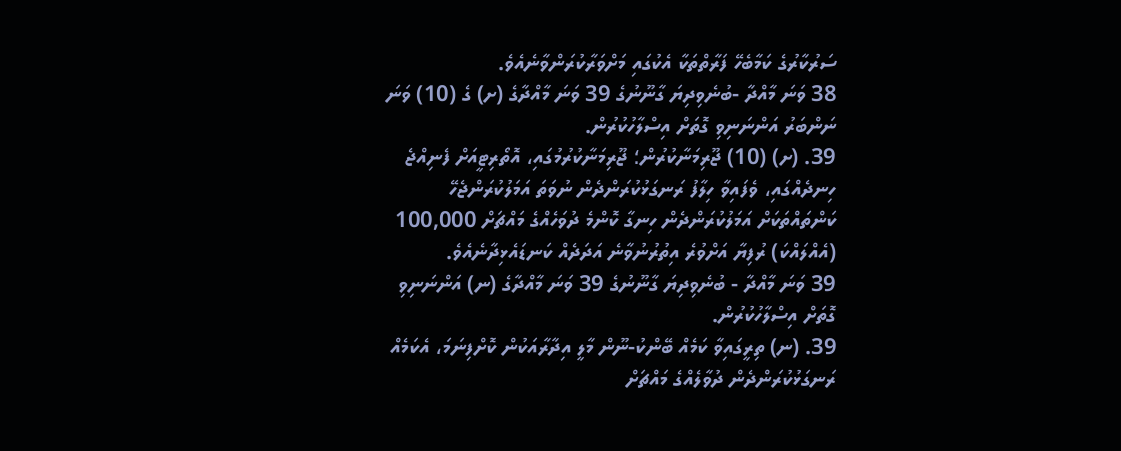ސަރުކާރުގެ ކަމާބެހޭ ފަރާތްތަކާ އެކުގައި މަށްވަރާކުރަންވާނެއެވެ.
38 ވަނަ މާއްދާ -ބުނެވިދިޔަ ގާނޫނުގެ 39 ވަނަ މާއްދާގެ (ށ) ގެ (10) ވަނަ ނަންބަރު އަންނަނިވި ގޮތަށް އިސްލާހުކުރުން.
39. (ށ) (10) ޖޫރިމަނާކުރުން؛ ޖޫރިމަނާކުރުމުގައި، އޮތޯރިޓީއަށް ފެނިއްޖެ ހިނދެއްގައި، ވެފައިވާ ހިލާފު ރަނގަޅުކުރަންދެން ނުވަތަ އަމަލުކުރަންޖެހޭ ކަންތައްތަކަށް އަމަލުކުރަންދެން ހިނގާ ކޮންމެ ދުވަހެއްގެ މައްޗަށް 100,000 (އެއްލައްކަ) ރުފިޔާ އަށްވުރެ އިތުރުނުވާނެ އަދަދެއް ކަނޑައެޅިދާނެއެވެ.
39 ވަނަ މާއްދާ - ބުނެވިދިޔަ ގާނޫނުގެ 39 ވަނަ މާއްދާގެ (ނ) އަންނަނިވި ގޮތަށް އިސްލާހުކުރުން.
39. (ނ) ތިރީގައިވާ ކަމެއް ބޭންކު-ނޫން މާލީ އިދާރާއަކުން ކޮށްފިނަމަ، އެކަމެއް ރަނގަޅުކުރަންދެން ދުވާލެއްގެ މައްޗަށް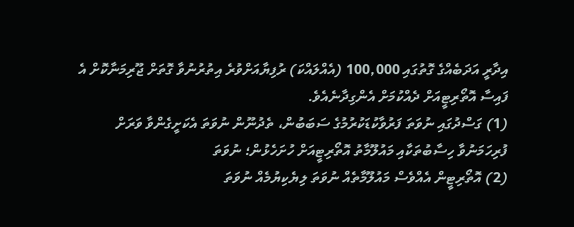އިދާރީ އަދަބެއްގެ ގޮތުގައި 100,000 (އެއްލައްކަ) ރުފިޔާއަށްވުރެ އިތުރުނުވާ ގޮތަށް ޖޫރިމަނާކޮށް އެ ފައިސާ އޮތޯރިޓީއަށް ދެއްކުމަށް އެންގިދާނެއެވެ.
(1) ގަސްދުގައި ނުވަތަ ފަރުވާކުޑަކުރުމުގެ ސަބަބުން، ތެދުނޫން ނުވަތަ އެކަށީގެންވާ ވަރަށް ފުރިހަމަނުވާ ހިސާބުތަކާއި މައުލޫމާތު އޮތޯރިޓީއަށް ހުށަހެޅުން؛ ނުވަތަ
(2) އޮތޯރިޓީން އެއްވެސް މައުލޫމާތެއް ނުވަތަ ލިޔެކިޔުމެއް ނުވަތަ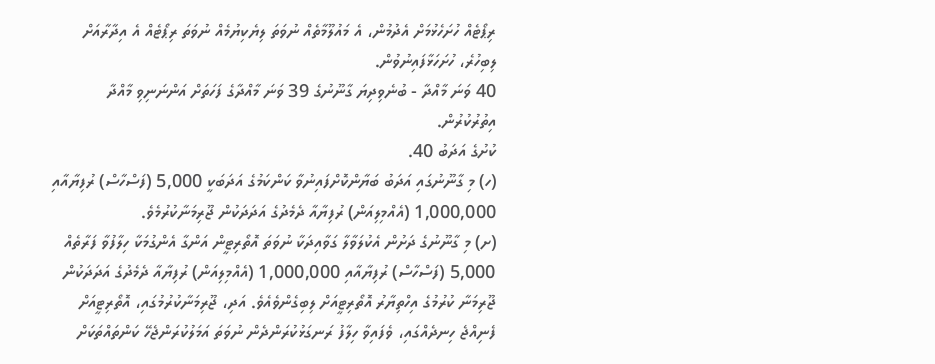ރިޕޯޓެއް ހުށަހެޅުމަށް އެދުމުން، އެ މައުލޫމާތެއް ނުވަތަ ލިޔެކިޔުމެއް ނުވަތަ ރިޕޯޓެއް އެ އިދާރާއަށް ލިބިހުރެ، ހުށަހަޅާފައިނުވުން.
40 ވަނަ މާއްދާ - ބުނެވިދިޔަ ގާނޫނުގެ 39 ވަނަ މާއްދާގެ ފަހަތަށް އަންނަނިވި މާއްދާ އިތުރުކުރުން.
ކުށުގެ އަދަބު 40.
(ހ) މި ގާނޫނުގައި އަދަބު ބަޔާންކޮށްފައިނުވާ ކަންކަމުގެ އަދަބަކީ 5,000 (ފަސްހާސް) ރުފިޔާއާއި 1,000,000 (އެއްމިލިއަން) ރުފިޔާއާ ދެމެދުގެ އަދަދަކުން ޖޫރިމަނާކުރުމެވެ.
(ށ) މި ގާނޫނުގެ ދަށުން އެކުލަވާލާ ގަވާއިދަކާ ނުވަތަ އޮތޯރިޓީން އަންގާ އެންގުމަކާ ހިލާފުވާ ފަރާތެއް 5,000 (ފަސްހާސް) ރުފިޔާއާއި 1,000,000 (އެއްމިލިއަން) ރުފިޔާއާ ދެމެދުގެ އަދަދަކުން ޖޫރިމަނާ ކުރުމުގެ އިހްތިޔާރު އޮތޯރިޓީއަށް ލިބިގެންވެއެވެ. އަދި، ޖޫރިމަނާކުރުމުގައި، އޮތޯރިޓީއަށް ފެނިއްޖެ ހިނދެއްގައި، ވެފައިވާ ހިލާފު ރަނގަޅުކުރަންދެން ނުވަތަ އަމަލުކުރަންޖެހޭ ކަންތައްތަކަށް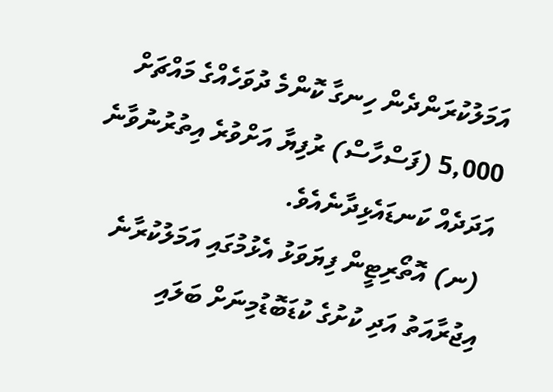އަމަލުކުރަންދެން ހިނގާ ކޮންމެ ދުވަހެއްގެ މައްޗަށް 5,000 (ފަސްހާސް) ރުފިޔާ އަށްވުރެ އިތުރުނުވާނެ އަދަދެއް ކަނޑައެޅިދާނެއެވެ.
 (ނ) އޮތޯރިޓީން ފިޔަވަޅު އެޅުމުގައި އަމަލުކުރާނެ އިޖުރާއަތު އަދި ކުށުގެ ކުޑަބޮޑުމިނަށް ބަލައި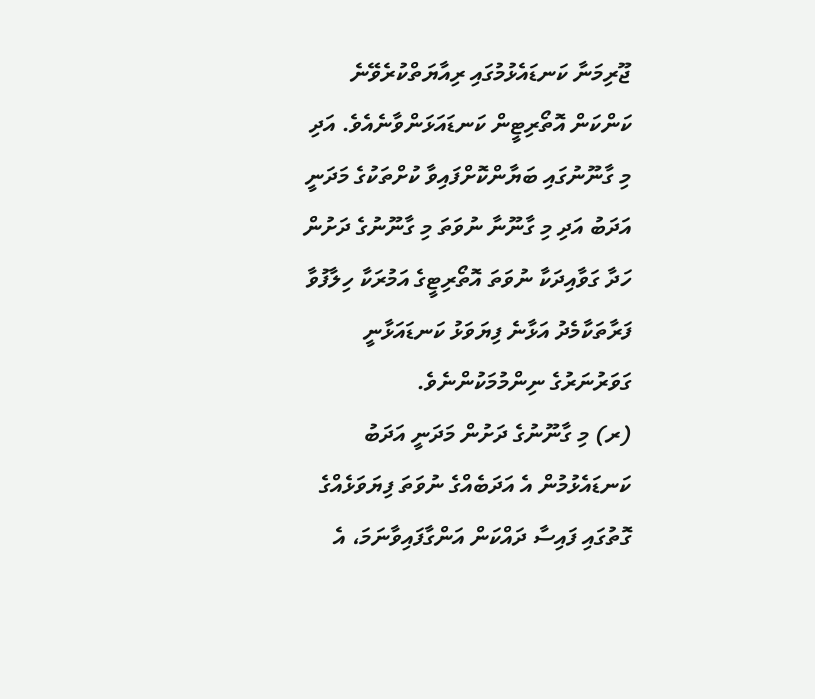ޖޫރިމަނާ ކަނޑައެޅުމުގައި ރިއާޔަތްކުރެވޭނެ ކަންކަން އޮތޯރިޓީން ކަނޑައަޅަންވާނެއެވެ. އަދި މި ގާނޫނުގައި ބަޔާންކޮށްފައިވާ ކުށްތަކުގެ މަދަނީ އަދަބު އަދި މި ގާނޫނާ ނުވަތަ މި ގާނޫނުގެ ދަށުން ހަދާ ގަވާއިދަކާ ނުވަތަ އޮތޯރިޓީގެ އަމުރަކާ ހިލާފުވާ ފަރާތަކާމެދު އަޅާނެ ފިޔަވަޅު ކަނޑައަޅާނީ ގަވަރުނަރުގެ ނިންމުމަކުންނެވެ.
(ރ) މި ގާނޫނުގެ ދަށުން މަދަނީ އަދަބު ކަނޑައެޅުމުން އެ އަދަބެއްގެ ނުވަތަ ފިޔަވަޅެއްގެ ގޮތުގައި ފައިސާ ދައްކަން އަންގާފައިވާނަމަ، އެ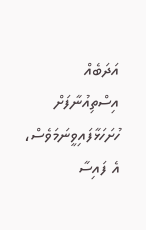އަދަބެއް އިސްތިއުނާފަށް ހުށަހަޅާފައިވީނަމަވެސް، އެ ފައިސާ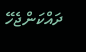ދައްކަންޖެހޭ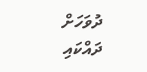ދުވަހަށް ދައްކައި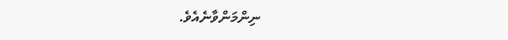ނިންމަންވާނެއެވެ.